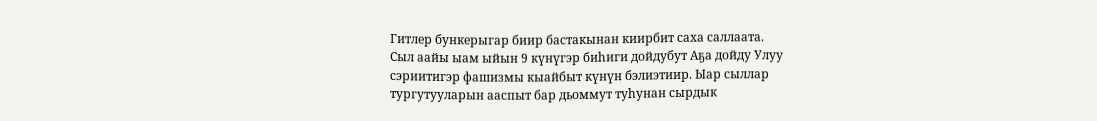Гитлер бункерыгар биир бастакынан киирбит саха саллаата.
Сыл аайы ыам ыйын 9 күнүгэр биһиги дойдубут Аҕа дойду Улуу сэриитигэр фашизмы кыайбыт күнүн бэлиэтиир. Ыар сыллар тургутууларын ааспыт бар дьоммут туһунан сырдык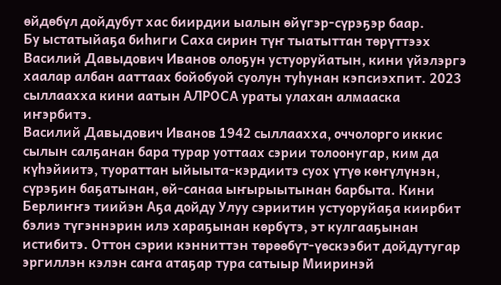өйдөбүл дойдубут хас биирдии ыалын өйүгэр-сүрэҕэр баар.
Бу ыстатыйаҕа биһиги Саха сирин түҥ тыатыттан төрүттээх Василий Давыдович Иванов олоҕун устуоруйатын, кини үйэлэргэ хаалар албан ааттаах бойобуой суолун туһунан кэпсиэхпит. 2023 сыллаахха кини аатын АЛРОСА ураты улахан алмааска иҥэрбитэ.
Василий Давыдович Иванов 1942 сыллаахха, оччолорго иккис сылын салҕанан бара турар уоттаах сэрии толоонугар, ким да күһэйиитэ, туораттан ыйыыта-кэрдиитэ суох үтүө көҥүлүнэн, сүрэҕин баҕатынан, өй-санаа ыҥырыытынан барбыта. Кини Берлиҥҥэ тиийэн Аҕа дойду Улуу сэриитин устуоруйаҕа киирбит бэлиэ түгэннэрин илэ хараҕынан көрбүтэ, эт кулгааҕынан истибитэ. Оттон сэрии кэнниттэн төрөөбүт-үөскээбит дойдутугар эргиллэн кэлэн саҥа атаҕар тура сатыыр Мииринэй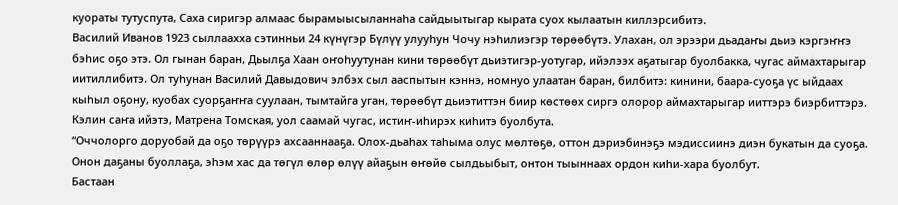куораты тутуспута, Саха сиригэр алмаас бырамыысыланнаһа сайдыытыгар кырата суох кылаатын киллэрсибитэ.
Василий Иванов 1923 сыллаахха сэтинньи 24 күнүгэр Бүлүү улууһун Чочу нэһилиэгэр төрөөбүтэ. Улахан, ол эрээри дьадаҥы дьиэ кэргэҥҥэ бэһис оҕо этэ. Ол гынан баран, Дьылҕа Хаан оҥоһуутунан кини төрөөбүт дьиэтигэр-уотугар, ийэлээх аҕатыгар буолбакка, чугас аймахтарыгар иитиллибитэ. Ол туһунан Василий Давыдович элбэх сыл ааспытын кэннэ, номнуо улаатан баран, билбитэ: кинини, баара-суоҕа үс ыйдаах кыһыл оҕону, куобах суорҕаҥҥа суулаан, тымтайга уган, төрөөбүт дьиэтиттэн биир көстөөх сиргэ олорор аймахтарыгар ииттэрэ биэрбиттэрэ. Кэлин саҥа ийэтэ, Матрена Томская, уол саамай чугас, истиҥ-иһирэх киһитэ буолбута.
“Оччолорго доруобай да оҕо төрүүрэ ахсааннааҕа. Олох-дьаһах таһыма олус мөлтөҕө, оттон дэриэбинэҕэ мэдиссиинэ диэн букатын да суоҕа. Онон даҕаны буоллаҕа, эһэм хас да төгүл өлөр өлүү айаҕын өҥөйө сылдьыбыт, онтон тыыннаах ордон киһи-хара буолбут.
Бастаан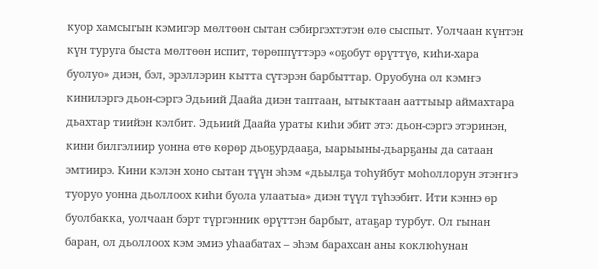куор хамсыгын кэмигэр мөлтөөн сытан сэбиргэхтэтэн өлө сыспыт. Уолчаан күнтэн күн туруга быста мөлтөөн испит, төрөппүттэрэ «оҕобут өрүттүө, киһи-хара буолуо» диэн, бэл, эрэллэрин кытта сүтэрэн барбыттар. Оруобуна ол кэмҥэ кинилэргэ дьон-сэргэ Эдьиий Даайа диэн таптаан, ытыктаан ааттыыр аймахтара дьахтар тиийэн кэлбит. Эдьиий Даайа ураты киһи эбит этэ: дьон-сэргэ этэринэн, кини билгэлиир уонна өтө көрөр дьоҕурдааҕа, ыарыыны-дьарҕаны да сатаан эмтиирэ. Кини кэлэн хоно сытан түүн эһэм «дьылҕа тоһуйбут моһоллорун этэҥҥэ туоруо уонна дьоллоох киһи буола улаатыа» диэн түүл түһээбит. Ити кэннэ өр буолбакка, уолчаан бэрт түргэнник өрүттэн барбыт, атаҕар турбут. Ол гынан баран, ол дьоллоох кэм эмиэ уһаабатах – эһэм барахсан аны коклюһунан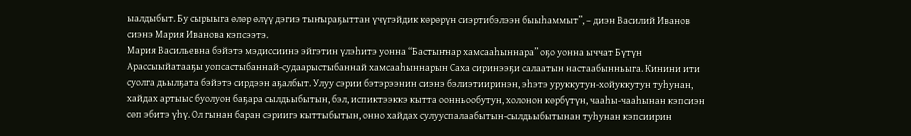ыалдыбыт. Бу сырыыга өлөр өлүү дэгиэ тыҥыраҕыттан үчүгэйдик көрөрүн сиэртибэлээн быыһаммыт”, – диэн Василий Иванов сиэнэ Мария Иванова кэпсээтэ.
Мария Васильевна бэйэтэ мэдиссиинэ эйгэтин үлэһитэ уонна “Бастыҥнар хамсааһыннара” оҕо уонна ыччат Бүтүн Арассыыйатааҕы уопсастыбаннай-судаарыстыбаннай хамсааһыннарын Саха сиринээҕи салаатын настаабынньыга. Кинини ити суолга дьылҕата бэйэтэ сирдээн аҕалбыт. Улуу сэрии бэтэрээнин сиэнэ бэлиэтииринэн, эһэтэ уруккутун-хойуккутун туһунан, хайдах артыыс буолуон баҕара сылдьыбытын, бэл, испиктээккэ кытта оонньообутун, холонон көрбүтүн, чааһы-чааһынан кэпсиэн сөп эбитэ үһү. Ол гынан баран сэриигэ кыттыбытын, онно хайдах сулууспалаабытын-сылдьыбытынан туһунан кэпсиирин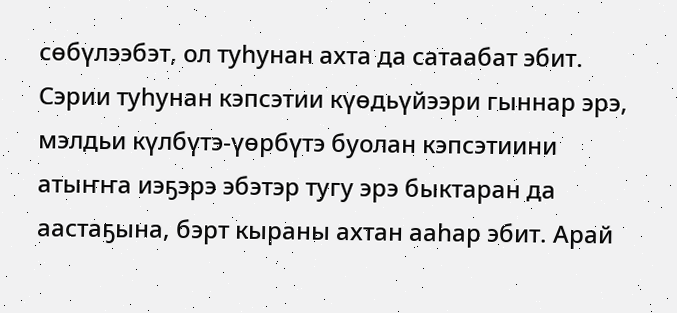сөбүлээбэт, ол туһунан ахта да сатаабат эбит. Сэрии туһунан кэпсэтии күөдьүйээри гыннар эрэ, мэлдьи күлбүтэ-үөрбүтэ буолан кэпсэтиини атыҥҥа иэҕэрэ эбэтэр тугу эрэ быктаран да аастаҕына, бэрт кыраны ахтан ааһар эбит. Арай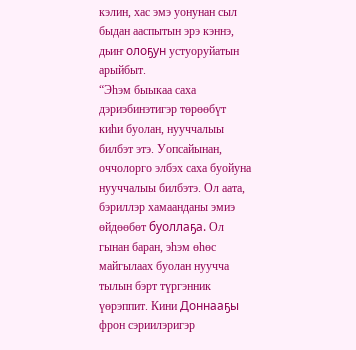кэлин, хас эмэ уонунан сыл быдан ааспытын эрэ кэннэ, дьиҥ олоҕун устуоруйатын арыйбыт.
“Эһэм быыкаа саха дэриэбинэтигэр төрөөбүт киһи буолан, нууччалыы билбэт этэ. Уопсайынан, оччолорго элбэх саха буойуна нууччалыы билбэтэ. Ол аата, бэриллэр хамаанданы эмиэ өйдөөбөт буоллаҕа. Ол гынан баран, эһэм өһөс майгылаах буолан нуучча тылын бэрт түргэнник үөрэппит. Кини Доннааҕы фрон сэриилэригэр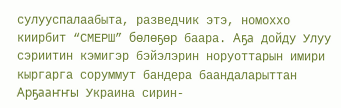сулууспалаабыта, разведчик этэ, номоххо киирбит “СМЕРШ” бөлөҕөр баара. Аҕа дойду Улуу сэриитин кэмигэр бэйэлэрин норуоттарын имири кыргарга соруммут бандера баандаларыттан Арҕааҥҥы Украина сирин-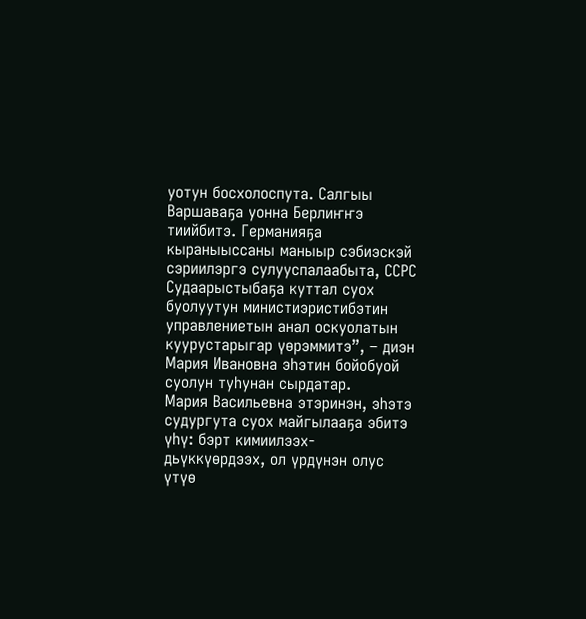уотун босхолоспута. Салгыы Варшаваҕа уонна Берлиҥҥэ тиийбитэ. Германияҕа кыраныыссаны маныыр сэбиэскэй сэриилэргэ сулууспалаабыта, ССРС Судаарыстыбаҕа куттал суох буолуутун министиэристибэтин управлениетын анал оскуолатын куурустарыгар үөрэммитэ”, – диэн Мария Ивановна эһэтин бойобуой суолун туһунан сырдатар.
Мария Васильевна этэринэн, эһэтэ судургута суох майгылааҕа эбитэ үһү: бэрт кимиилээх-дьүккүөрдээх, ол үрдүнэн олус үтүө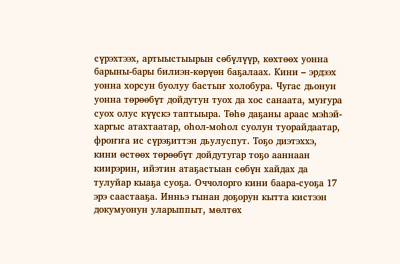сүрэхтээх, артыыстыырын сөбүлүүр, көхтөөх уонна барыны-бары билиэн-көрүөн баҕалаах. Кини – эрдээх уонна хорсун буолуу бастыҥ холобура. Чугас дьонун уонна төрөөбүт дойдутун туох да хос санаата, муҥура суох олус күүскэ таптыыра. Төһө даҕаны араас мэһэй-харгыс атахтаатар, оһол-моһол суолун туорайдаатар, фроҥҥа ис сүрэҕиттэн дьулуспут. Тоҕо диэтэххэ, кини өстөөх төрөөбүт дойдутугар тоҕо ааннаан киирэрин, ийэтин атаҕастыан сөбүн хайдах да тулуйар кыаҕа суоҕа. Оччолорго кини баара-суоҕа 17 эрэ саастааҕа. Инньэ гынан доҕорун кытта кистээн докумуонун уларыппыт, мөлтөх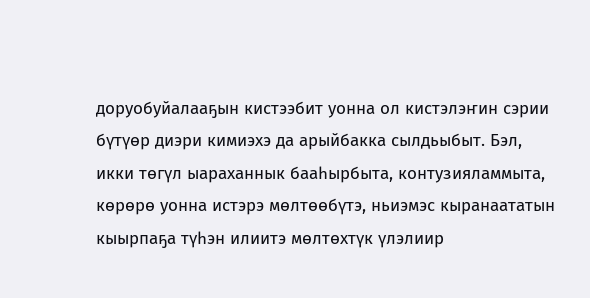доруобуйалааҕын кистээбит уонна ол кистэлэҥин сэрии бүтүөр диэри кимиэхэ да арыйбакка сылдьыбыт. Бэл, икки төгүл ыараханнык бааһырбыта, контузияламмыта, көрөрө уонна истэрэ мөлтөөбүтэ, ньиэмэс кыранаататын кыырпаҕа түһэн илиитэ мөлтөхтүк үлэлиир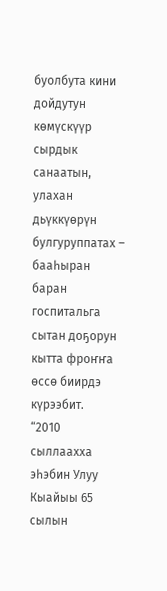буолбута кини дойдутун көмүскүүр сырдык санаатын, улахан дьүккүөрүн булгуруппатах – бааһыран баран госпитальга сытан доҕорун кытта фроҥҥа өссө биирдэ күрээбит.
“2010 сыллаахха эһэбин Улуу Кыайыы 65 сылын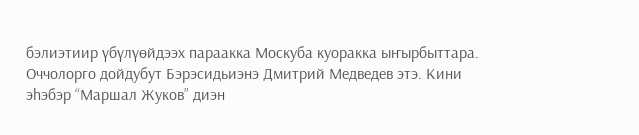бэлиэтиир үбүлүөйдээх параакка Москуба куоракка ыҥырбыттара. Оччолорго дойдубут Бэрэсидьиэнэ Дмитрий Медведев этэ. Кини эһэбэр “Маршал Жуков” диэн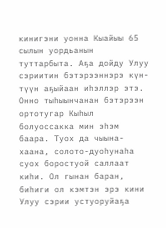кинигэни уонна Кыайыы 65 сылын уордьанын туттарбыта. Аҕа дойду Улуу сэриитин бэтэрээннэрэ күн-түүн аҕыйаан иһэллэр этэ. Онно тыһыынчанан бэтэрээн ортотугар Кыһыл болуоссакка мин эһэм баара. Туох да чыына-хаана, солото-дуоһунаһа суох боростуой саллаат киһи. Ол гынан баран, биһиги ол кэмтэн эрэ кини Улуу сэрии устуоруйаҕа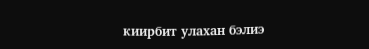киирбит улахан бэлиэ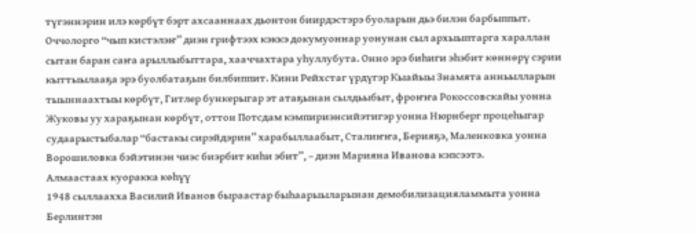түгэннэрин илэ көрбүт бэрт ахсааннаах дьонтон биирдэстэрэ буоларын дьэ билэн барбыппыт. Оччолорго “чып кистэлэҥ” диэн грифтээх кэккэ докумуоннар уонунан сыл архыыптарга хараллан сытан баран саҥа арыллыбыттара, хааччахтара уһуллубута. Онно эрэ биһиги эһэбит көннөрү сэрии кыттыылааҕа эрэ буолбатаҕын билбиппит. Кини Рейхстаг үрдүгэр Кыайыы Знамята анньылларын тыыннаахтыы көрбүт, Гитлер бункерыгар эт атаҕынан сылдьыбыт, фроҥҥа Рокоссовскайы уонна Жуковы уу хараҕынан көрбүт, оттон Потсдам кэмпириэнсийэтигэр уонна Нюрнберг процеһыгар судаарыстыбалар “бастакы сирэйдэрин” харабыллаабыт, Сталиҥҥа, Берияҕэ, Маленковка уонна Ворошиловка бэйэтинэн чиэс биэрбит киһи эбит”, – диэн Марияна Иванова кэпсээтэ.
Алмаастаах куоракка көһүү
1948 сыллаахха Василий Иванов быраастар быһаарыыларынан демобилизацияламмыта уонна Берлинтэн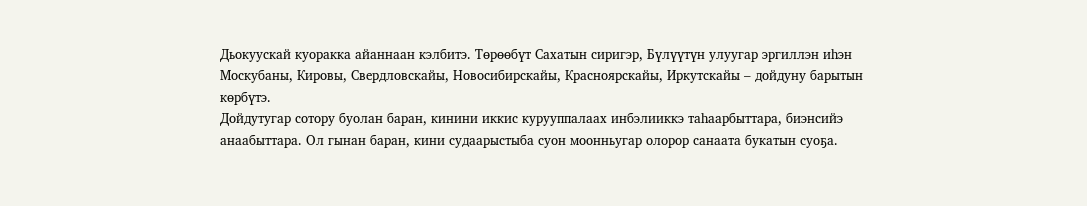Дьокуускай куоракка айаннаан кэлбитэ. Төрөөбүт Сахатын сиригэр, Бүлүүтүн улуугар эргиллэн иһэн Москубаны, Кировы, Свердловскайы, Новосибирскайы, Красноярскайы, Иркутскайы – дойдуну барытын көрбүтэ.
Дойдутугар сотору буолан баран, кинини иккис курууппалаах инбэлииккэ таһаарбыттара, биэнсийэ анаабыттара. Ол гынан баран, кини судаарыстыба суон моонньугар олорор санаата букатын суоҕа.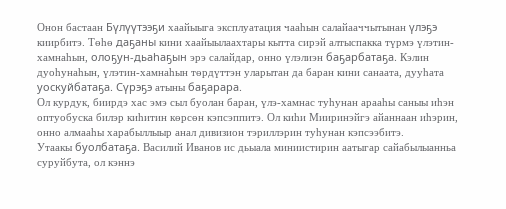Онон бастаан Бүлүүтээҕи хаайыыга эксплуатация чааһын салайааччытынан үлэҕэ киирбитэ. Төһө даҕаны кини хаайыылаахтары кытта сирэй алтыспакка түрмэ үлэтин-хамнаһын, олоҕун-дьаһаҕын эрэ салайдар, онно үлэлиэн баҕарбатаҕа. Кэлин дуоһунаһын, үлэтин-хамнаһын төрдүттэн уларытан да баран кини санаата, дууһата уоскуйбатаҕа. Сүрэҕэ атыны баҕарара.
Ол курдук, биирдэ хас эмэ сыл буолан баран, үлэ-хамнас туһунан арааһы саныы иһэн оптуобуска билэр киһитин көрсөн кэпсэппитэ. Ол киһи Мииринэйгэ айаннаан иһэрин, онно алмааһы харабыллыыр анал дивизион тэриллэрин туһунан кэпсээбитэ.
Утаакы буолбатаҕа. Василий Иванов ис дьыала миниистирин аатыгар сайабылыанньа суруйбута, ол кэннэ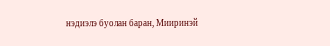нэдиэлэ буолан баран, Мииринэй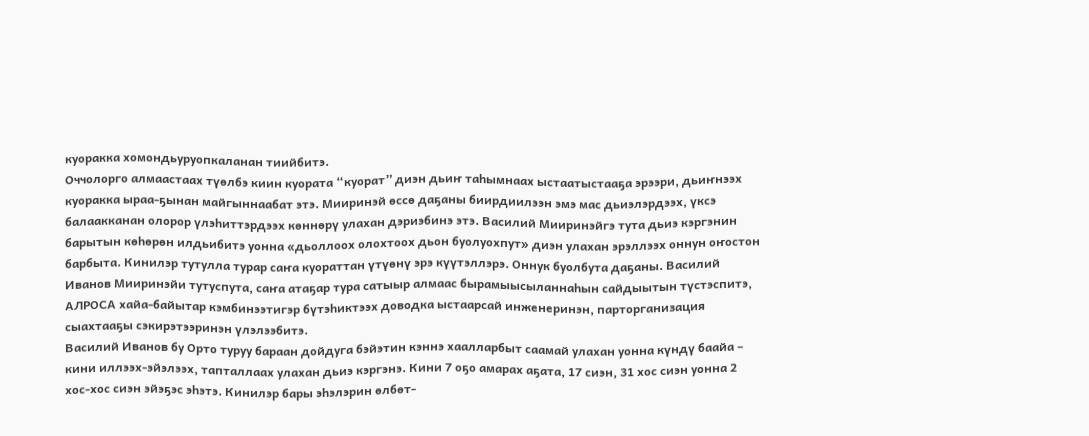куоракка хомондьуруопкаланан тиийбитэ.
Оччолорго алмаастаах түөлбэ киин куората “куорат” диэн дьиҥ таһымнаах ыстаатыстааҕа эрээри, дьиҥнээх куоракка ыраа-ҕынан майгыннаабат этэ. Мииринэй өссө даҕаны биирдиилээн эмэ мас дьиэлэрдээх, үксэ балаакканан олорор үлэһиттэрдээх көннөрү улахан дэриэбинэ этэ. Василий Мииринэйгэ тута дьиэ кэргэнин барытын көһөрөн илдьибитэ уонна «дьоллоох олохтоох дьон буолуохпут» диэн улахан эрэллээх оннун оҥостон барбыта. Кинилэр тутулла турар саҥа куораттан үтүөнү эрэ күүтэллэрэ. Оннук буолбута даҕаны. Василий Иванов Мииринэйи тутуспута, саҥа атаҕар тура сатыыр алмаас бырамыысыланнаһын сайдыытын түстэспитэ, АЛРОСА хайа-байытар кэмбинээтигэр бүтэһиктээх доводка ыстаарсай инженеринэн, парторганизация сыахтааҕы сэкирэтээринэн үлэлээбитэ.
Василий Иванов бу Орто туруу бараан дойдуга бэйэтин кэннэ хаалларбыт саамай улахан уонна күндү баайа – кини иллээх-эйэлээх, тапталлаах улахан дьиэ кэргэнэ. Кини 7 оҕо амарах аҕата, 17 сиэн, 31 хос сиэн уонна 2 хос-хос сиэн эйэҕэс эһэтэ. Кинилэр бары эһэлэрин өлбөт-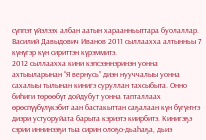сүппэт үйэлээх албан аатын хараанньыттара буолаллар.
Василий Давыдович Иванов 2011 сыллаахха алтынньы 7 күнүгэр күн сириттэн күрэммитэ.
2012 сыллаахха кини кэпсээннэринэн уонна ахтыыларынан “Я вернусь” диэн нууччалыы уонна сахалыы тылынан кинигэ суруллан тахсыбыта. Онно биһиги төрөөбүт дойдубут уонна тапталлаах өрөспүүбүлүкэбит аан бастакыттан саҕалаан күн бүгүҥҥэ диэри устуоруйата барыта кэриэтэ киирбитэ. Кинигэҕэ сэрии иннинээҕи тыа сирин олоҕо-дьаһаҕа, дьиэ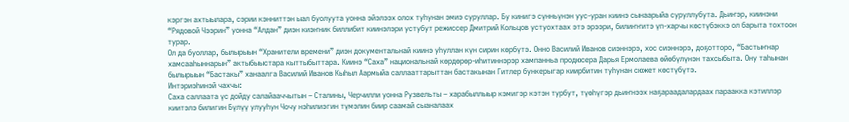кэргэн ахтыылара, сэрии кэнниттэн ыал буолуута уонна эйэлээх олох туһунан эмиэ суруллар. Бу кинигэ сүнньүнэн уус-уран киинэ сынаарыйа суруллубута. Дьиҥэр, киинэни “Рядовой Чээрин” уонна “Алдан” диэн киэҥник биллибит киинэлэри устубут режиссер Дмитрий Кольцов устуохтаах этэ эрээри, билиҥҥитэ үп-харчы көстүбэккэ ол барыта тохтоон турар.
Ол да буоллар, былырыын “Хранители времени” диэн документальнай киинэ уһуллан күн сирин көрбүтэ. Онно Василий Иванов сиэннэрэ, хос сиэннэрэ, доҕотторо, “Бастыҥнар хамсааһыннарын” актыбыыстара кыттыбыттара. Киинэ “Саха” национальнай көрдөрөр-иһитиннэрэр хампанньа продюсера Дарья Ермолаева өйөбүлүнэн тахсыбыта. Ону таһынан былырыын “Бастакы” ханаалга Василий Иванов Кыһыл Аармыйа саллааттарыттан бастакынан Гитлер бункерыгар киирбитин туһунан сюжет көстүбүтэ.
Интэриэһинэй чахчы:
Саха саллаата үс дойду салайааччытын – Сталины, Черчилли уонна Рузвельты – харабыллыыр кэмигэр кэтэн турбут, түөһүгэр дьиҥнээх наҕараадалардаах параакка кэтиллэр киитэлэ билигин Бүлүү улууһун Чочу нэһилиэгин түмэлин биир саамай сыаналаах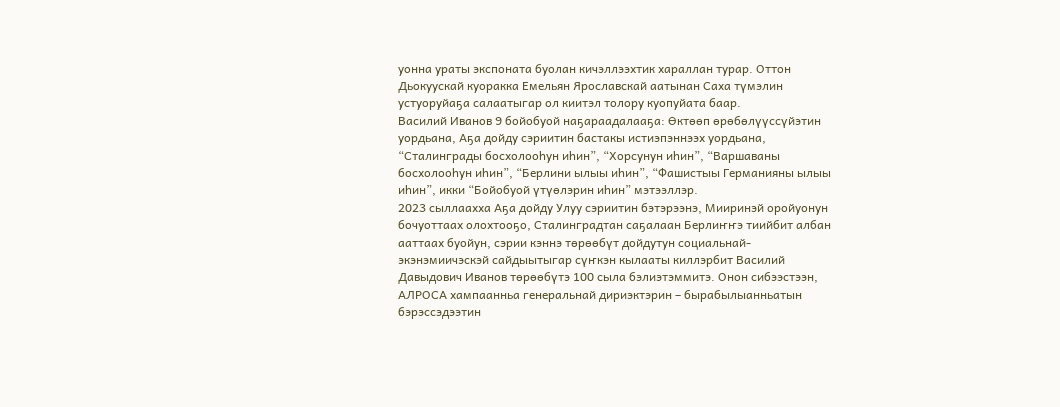уонна ураты экспоната буолан кичэллээхтик хараллан турар. Оттон Дьокуускай куоракка Емельян Ярославскай аатынан Саха түмэлин устуоруйаҕа салаатыгар ол киитэл толору куопуйата баар.
Василий Иванов 9 бойобуой наҕараадалааҕа: Өктөөп өрөбөлүүссүйэтин уордьана, Аҕа дойду сэриитин бастакы истиэпэннээх уордьана, “Сталинграды босхолооһун иһин”, “Хорсунун иһин”, “Варшаваны босхолооһун иһин”, “Берлини ылыы иһин”, “Фашистыы Германияны ылыы иһин”, икки “Бойобуой үтүөлэрин иһин” мэтээллэр.
2023 сыллаахха Аҕа дойду Улуу сэриитин бэтэрээнэ, Мииринэй оройуонун бочуоттаах олохтооҕо, Сталинградтан саҕалаан Берлиҥҥэ тиийбит албан ааттаах буойун, сэрии кэннэ төрөөбүт дойдутун социальнай-экэнэмиичэскэй сайдыытыгар сүҥкэн кылааты киллэрбит Василий Давыдович Иванов төрөөбүтэ 100 сыла бэлиэтэммитэ. Онон сибээстээн, АЛРОСА хампаанньа генеральнай дириэктэрин – бырабылыанньатын бэрэссэдээтин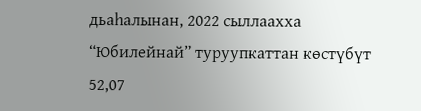дьаһалынан, 2022 сыллаахха “Юбилейнай” туруупкаттан көстүбүт 52,07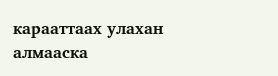карааттаах улахан алмааска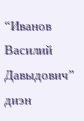“Иванов Василий Давыдович” диэн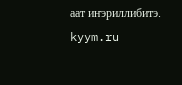аат иҥэриллибитэ.
kyym.ru